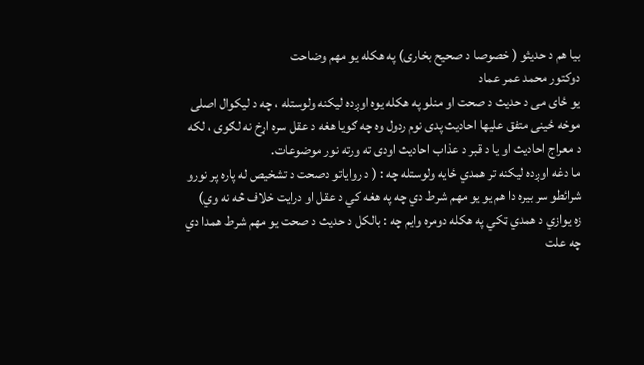بيا هم د حديثو ( خصوصا د صحیح بخاری) په هکله یو مهم وضاحت
دوکتور محمد عمر عماد
یو ځای می د حدیث د صحت او منلو په هکله یوه اوږده لیکنه ولوستله ، چه د لیکوال اصلی موخه ځینی متفق علیها احادیث پدی نوم ردول وه چه ګویا هغه د عقل سره اړخ نه لګوی ، لکه د معراج احادیث او یا د قبر د عذاب احادیث اودی ته ورته نور موضوعات.
ما دغه اوږده ليکنه تر همدي ځايه ولوستله چه : ( د رواياتو دصحت د تشخيص له پاره پر نورو شرائطو سر بيره دا هم يو يو مهم شرط دي چه په هغه کي د عقل او درايت خلاف څه نه وي)
زه يوازي د همدي ټکي په هکله دومره وايم چه : بالکل د حديث د صحت يو مهم شرط همدا دي چه علت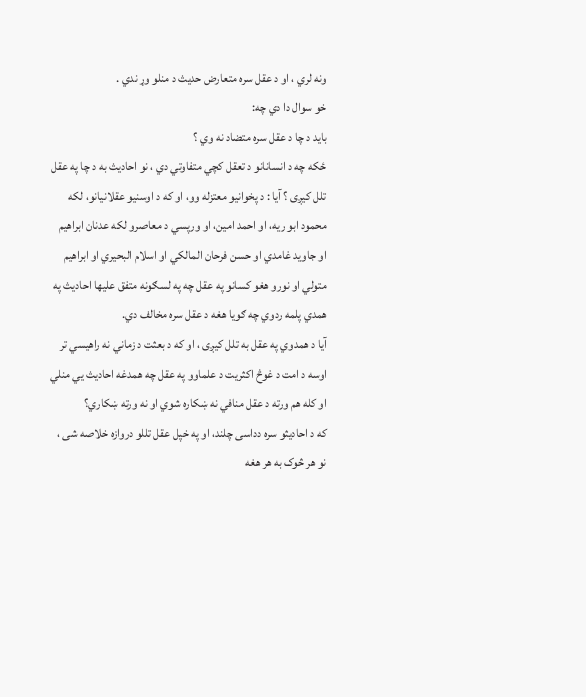ونه لري ، او د عقل سره متعارض حديث د منلو وړ ندي .
خو سوال دا دي چه:
باید د چا د عقل سره متضاد نه وي ؟
ځکه چه د انسانانو د تعقل کچي متفاوتي دي ، نو احاديث به د چا په عقل تلل کیږی ؟ آيا : د پخوانيو معتزله وو، او که د اوسنیو عقلانیانو، لکه محمود ابو ريه، او احمد امين، او ورپسي د معاصرو لکه عدنان ابراهيم او جاويد غامدي او حسن فرحان المالکي او اسلام البحيري او ابراهيم متولي او نورو هغو کسانو په عقل چه په لسګونه متفق عليها احاديث په همدي پلمه ردوي چه ګويا هغه د عقل سره مخالف دي.
آیا د همدوي په عقل به تلل کیږی ، او که د بعثت د زماني نه راهيسي تر اوسه د امت د غوڅ اکثريت د علماوو په عقل چه همدغه احاديث يي منلي او کله هم ورته د عقل منافي نه ښکاره شوي او نه ورته ښکاري؟
كه د احادیثو سره دداسی چلند، او په خپل عقل تللو دروازه خلاصه شی ، نو هر څوک به هر هغه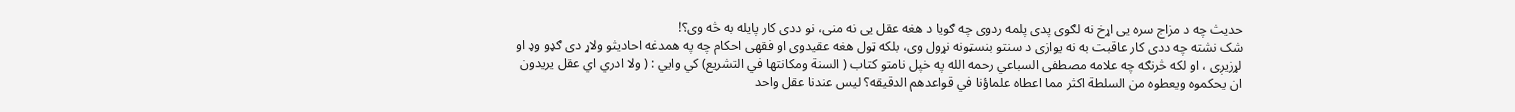حدیث چه د مزاج سره یی اړخ نه لګوی پدی پلمه ردوی چه ګویا د هغه عقل یی نه منی، نو ددی کار پایله به څه وی؟!
شک نشته چه ددی کار عاقبت به نه يوازی د سنتو بنسټونه نړول وی، بلکه ټول هغه عقیدوی او فقهی احکام چه په همدغه احادیثو ولاړ دی ګډو وډ او لړزیږی ، او لکه څرنګه چه علامه مصطفی السباعي رحمه الله په خپل نامتو کتاب ( السنة ومکانتها في التشريع) کي وايي : ( ولا ادري اي عقل يريدون ان يحکموه ويعطوه من السلطة اکثر مما اعطاه علماؤنا في قواعدهم الدقيقه؟ ليس عندنا عقل واحد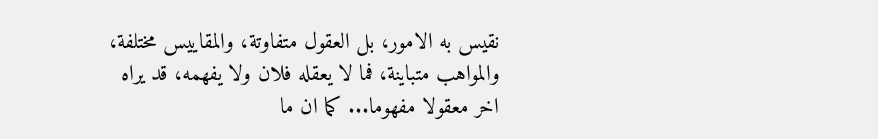نقيس به الامور، بل العقول متفاوتة، والمقاييس مختلفة، والمواهب متباينة، فما لا يعقله فلان ولا يفهمه، قد يراه اخر معقولا مفهوما... كما ان ما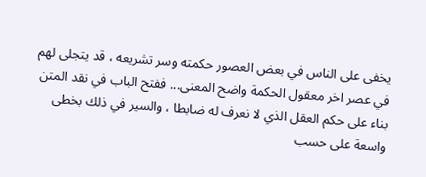يخفى على الناس في بعض العصور حكمته وسر تشريعه ، قد يتجلى لهم في عصر اخر معقول الحكمة واضح المعنى... ففتح الباب في نقد المتن بناء على حكم العقل الذي لا نعرف له ضابطا ، والسير في ذلك بخطى واسعة على حسب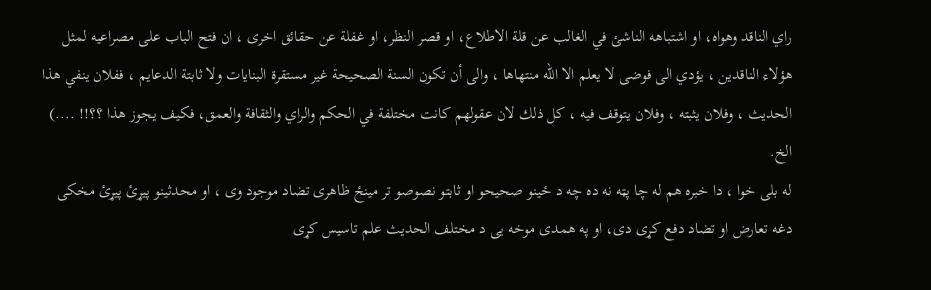راي الناقد وهواه، او اشتباهه الناشئ في الغالب عن قلة الاطلاع، او قصر النظر، او غفلة عن حقائق اخرى ، ان فتح الباب على مصراعيه لمثل هؤلاء الناقدين ، يؤدي الى فوضى لا يعلم الا الله منتهاها ، والى أن تكون السنة الصحيحة غير مستقرة البنايات ولا ثابتة الدعايم ، ففلان ينفي هذا الحديث ، وفلان يثبته ، وفلان يتوقف فيه ، كل ذلك لان عقولهم كانت مختلفة في الحكم والراي والثقافة والعمق، فكيف يجوز هذا ؟؟!! ....) الخ.
له بلی خوا ، دا خبره هم له چا پټه نه ده چه د ځینو صحیحو او ثابتو نصوصو تر مینځ ظاهری تضاد موجود وی ، او محدثینو پیړئ پیړئ مخکی دغه تعارض او تضاد دفع کړی دی، او په همدی موخه یی د مختلف الحدیث علم تاسیس کړی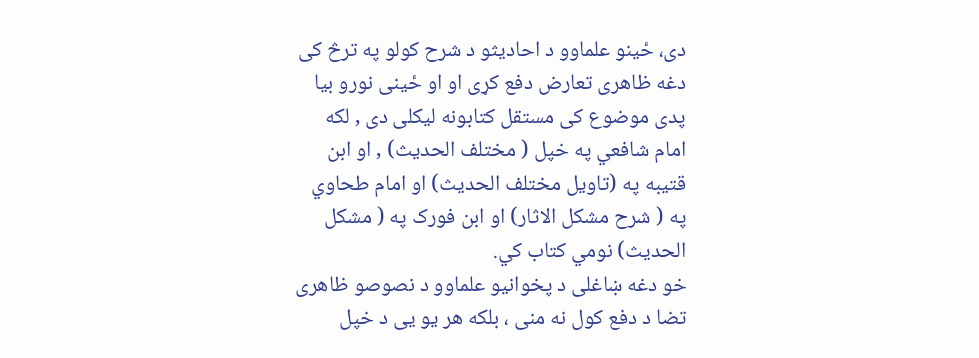دی، ځینو علماوو د احادیثو د شرح کولو په ترڅ کی دغه ظاهری تعارض دفع کړی او او ځینی نورو بیا پدی موضوع کی مستقل کتابونه لیکلی دی , لكه امام شافعي په خپل ( مختلف الحديث) , او ابن قتيبه په (تاویل مختلف الحدیث) او امام طحاوي په ( شرح مشکل الاثار) او ابن فورک په ( مشکل الحدیث) نومي كتاب كي.
خو دغه ښاغلی د پخوانیو علماوو د نصوصو ظاهری تضا د دفع کول نه منی ، بلکه هر یو یی د خپل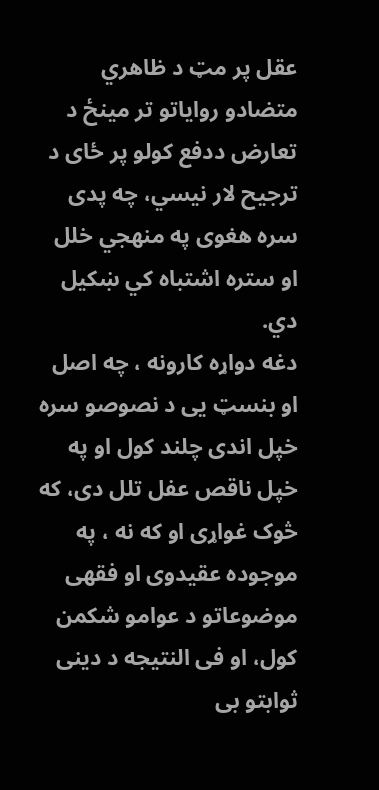عقل پر مټ د ظاهري متضادو روایاتو تر مینځ د تعارض ددفع کولو پر ځای د ترجيح لار نيسي، چه پدی سره هغوی په منهجي خلل او ستره اشتباه کي ښکيل دي.
دغه دواړه کارونه ، چه اصل او بنسټ یی د نصوصو سره خپل اندی چلند کول او په خپل ناقص عفل تلل دی، که څوک غواړی او که نه ، په موجوده عقیدوی او فقهی موضوعاتو د عوامو شکمن کول، او فی النتیجه د دینی ثوابتو بی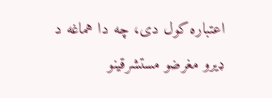اعتباره کول دی، چه دا هماغه د ډیرو مغرضو مستشرقینو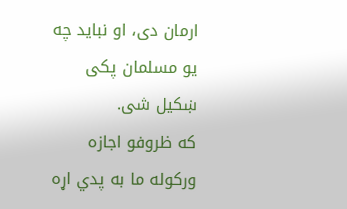ارمان دی، او نباید چه یو مسلمان پکی ښکیل شی.
که ظروفو اجازه ورکوله ما به پدي اړه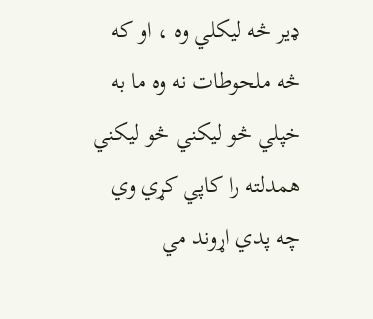ډير څه ليکلي وه ، او که څه ملحوطات نه وه ما به خپلي څو ليکني څو ليکني همدلته را کاپي کړي وي چه پدي اړوند مي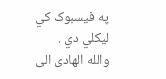په فيسبوک کي ليکلي دي .
والله الهادی الی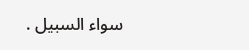سواء السبیل .